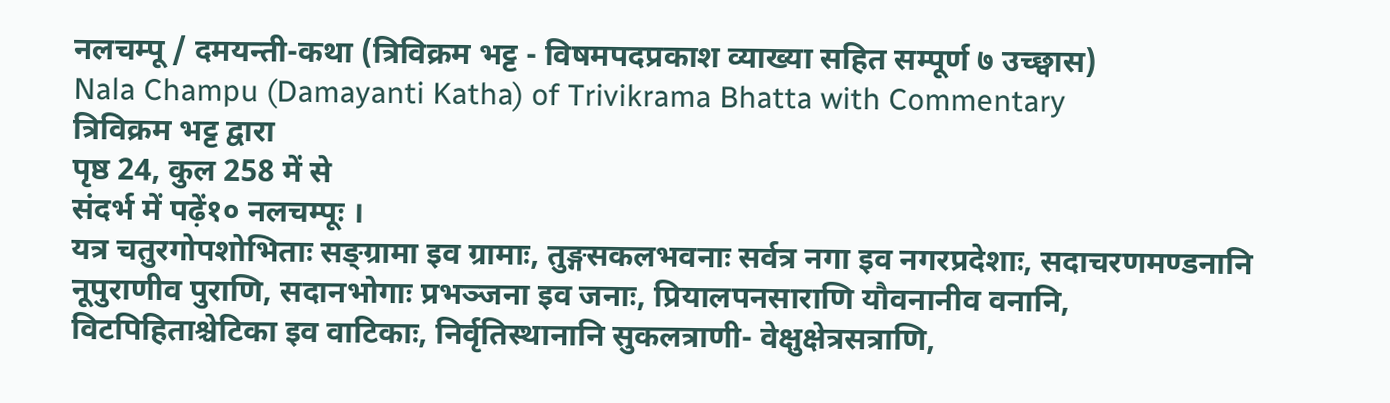नलचम्पू / दमयन्ती-कथा (त्रिविक्रम भट्ट - विषमपदप्रकाश व्याख्या सहित सम्पूर्ण ७ उच्छ्वास)
Nala Champu (Damayanti Katha) of Trivikrama Bhatta with Commentary
त्रिविक्रम भट्ट द्वारा
पृष्ठ 24, कुल 258 में से
संदर्भ में पढ़ें१० नलचम्पूः ।
यत्र चतुरगोपशोभिताः सङ्ग्रामा इव ग्रामाः, तुङ्गसकलभवनाः सर्वत्र नगा इव नगरप्रदेशाः, सदाचरणमण्डनानि नूपुराणीव पुराणि, सदानभोगाः प्रभञ्जना इव जनाः, प्रियालपनसाराणि यौवनानीव वनानि, विटपिहिताश्चेटिका इव वाटिकाः, निर्वृतिस्थानानि सुकलत्राणी- वेक्षुक्षेत्रसत्राणि,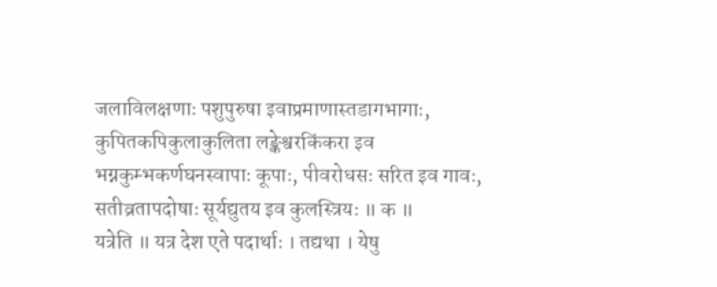जलाविलक्षणाः पशुपुरुषा इवाप्रमाणास्तडागभागाः, कुपितकपिकुलाकुलिता लङ्केश्वरकिंकरा इव भग्नकुम्भकर्णघनस्वापाः कूपाः, पीवरोधसः सरित इव गावः, सतीव्रतापदोषाः सूर्यद्युतय इव कुलस्त्रियः ॥ क ॥
यत्रेति ॥ यत्र देश एते पदार्थाः । तद्यथा । येषु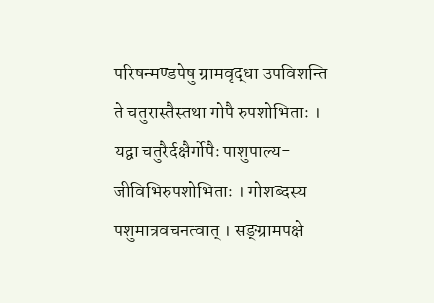परिषन्मण्डपेषु ग्रामवृद्धा उपविशन्ति ते चतुरास्तैस्तथा गोपै रुपशोभिताः । यद्वा चतुरैर्दक्षैर्गोपैः पाशुपाल्य- जीविभिरुपशोभिताः । गोशब्दस्य पशुमात्रवचनत्वात् । सङ्ग्रामपक्षे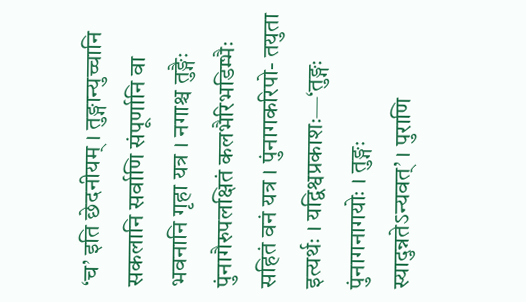‘च’ इति छेदनीयम् । तुङ्गान्युच्चानि सकलानि सर्वाणि संपूर्णानि वा भवनानि गृहा यत्र । नगाश्च तुङ्गैः पुंनागैरुपलक्षितं कलभैरिभडिम्भैः सहितं वनं यत्र । पुंनागकरिपो- तयुता इत्यर्थः । यद्विश्वप्रकाशः—‘तुङ्गः पुंनागनागयोः । तुङ्गः स्यादुन्नतेऽन्यवत्’ । पुराणि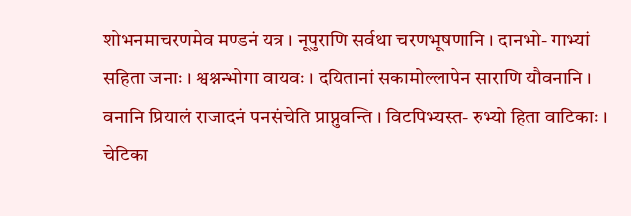शोभनमाचरणमेव मण्डनं यत्र । नूपुराणि सर्वथा चरणभूषणानि । दानभो- गाभ्यां सहिता जनाः । श्वश्नन्भोगा वायवः । दयितानां सकामोल्लापेन साराणि यौवनानि । वनानि प्रियालं राजादनं पनसंचेति प्राप्नुवन्ति । विटपिभ्यस्त- रुभ्यो हिता वाटिकाः । चेटिका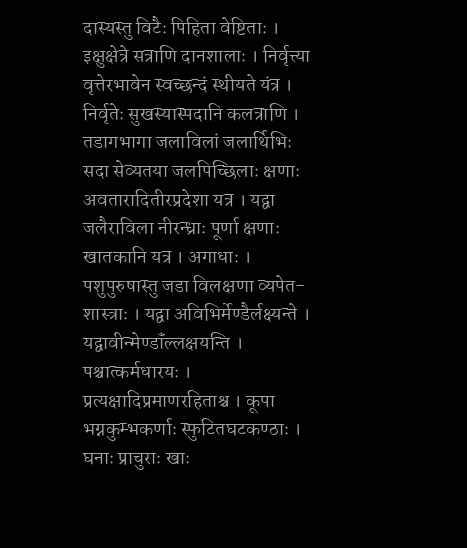दास्यस्तु विटैः पिहिता वेष्टिताः । इक्षुक्षेत्रे सत्राणि दानशालाः । निर्वृत्त्या वृत्तेरभावेन स्वच्छन्दं स्थीयते यंत्र । निर्वृतेः सुखस्यास्पदानि कलत्राणि । तडागभागा जलाविलां जलार्थिभिः सदा सेव्यतया जलपिच्छिलाः क्षणाः अवतारादितीरप्रदेशा यत्र । यद्वा जलैराविला नीरन्ध्राः पूर्णा क्षणाः खातकानि यत्र । अगाधाः । पशुपुरुषास्तु जडा विलक्षणा व्यपेत- शास्त्राः । यद्वा अविभिर्मेण्डैर्लक्ष्यन्ते । यद्वावीन्मेण्डॉंल्लक्षयन्ति । पश्चात्कर्मधारयः । प्रत्यक्षादिप्रमाणरहिताश्च । कूपा भग्नकुम्भकर्णाः स्फुटितघटकण्ठाः । घनाः प्राचुराः खाः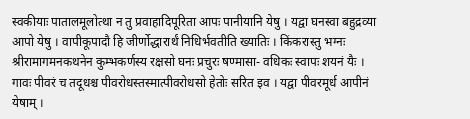स्वकीयाः पातालमूलोत्था न तु प्रवाहादिपूरिता आपः पानीयानि येषु । यद्वा घनस्वा बहुद्रव्या आपो येषु । वापीकूपादौ हि जीर्णोद्धारार्थं निधिर्भवतीति ख्यातिः । किंकरास्तु भग्नः श्रीरामागमनकथनेन कुम्भकर्णस्य रक्षसो घनः प्रचुरः षण्मासा- वधिकः स्वापः शयनं यैः । गावः पीवरं च तदूधश्च पीवरोधस्तस्मात्पीवरोधसो हेतोः सरित इव । यद्वा पीवरमूर्ध आपीनं येषाम् ।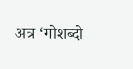अत्र ‘गोशब्दो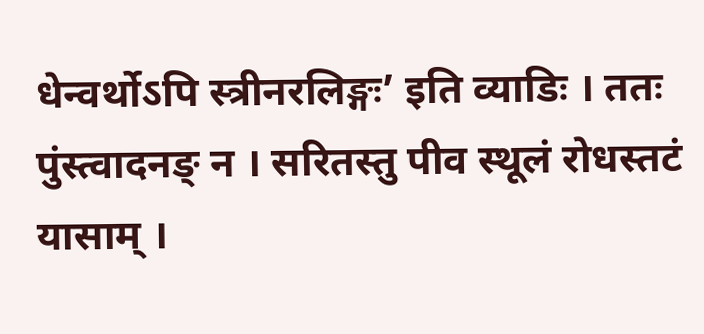धेन्वर्थोऽपि स्त्रीनरलिङ्गः’ इति व्याडिः । ततः पुंस्त्वादनङ् न । सरितस्तु पीव स्थूलं रोधस्तटं यासाम् ।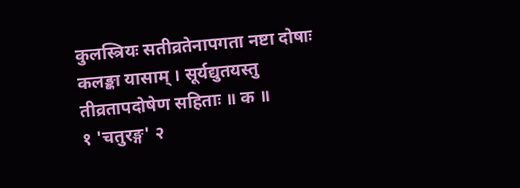कुलस्त्रियः सतीव्रतेनापगता नष्टा दोषाः कलङ्का यासाम् । सूर्यद्युतयस्तु तीव्रतापदोषेण सहिताः ॥ क ॥
१ 'चतुरङ्ग' २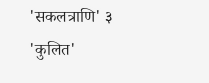'सकलत्राणि' ३ 'कुलित'